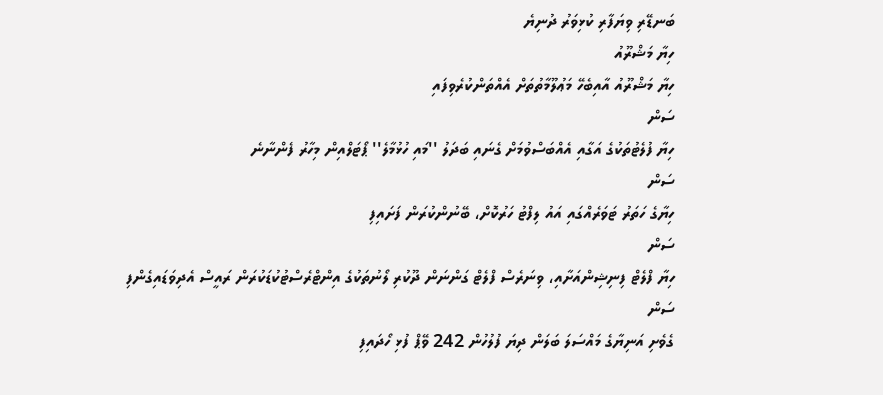ބަނޑޭރި ވިޔަފާރި ކުޅިވަރު ދުނިޔެ
ހިޔާ މަޝްރޫއު
ހިޔާ މަޝްރޫއު އާއިބެހޭ މަޢުލޫމާތުތަށް އެއްތަންކުރެވިފައި
ސަން
ހިޔާ ފުލެޓުތަކުގެ އަގާއި އެއްބަސްވުމަށް ގެނައި ބަދަލު ''މައި ހުޅުމާލެ'' ޕޯޓަލްއިން މިހާރު ފެންނާނެ
ސަން
ހިޔާގެ ހަތަރު ޓަވަރެއްގައި އައު ލިފްޓު ހަރުކޮށް، ބޭނުންކުރަން ފަށައިފި
ސަން
ހިޔާ ފްލެޓް ފިނިޝިންއަށާއި، ވިނަރެސް ފްލެޓް ގަންނަން ދޫކުރި ލޯނުތަކުގެ އިންޓްރެސްޓުކުޑަކުރަން ރައީސް އެދިވަޑައިގެންފި
ސަން
ގެވެށި އަނިޔާގެ މައްސަލަ ބަލަން ދިޔަ ފުލުހުން 242 ވޭޕް ފުޅި ހޯދައިފި